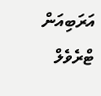އަރަބިއަން ޓްރެވެލް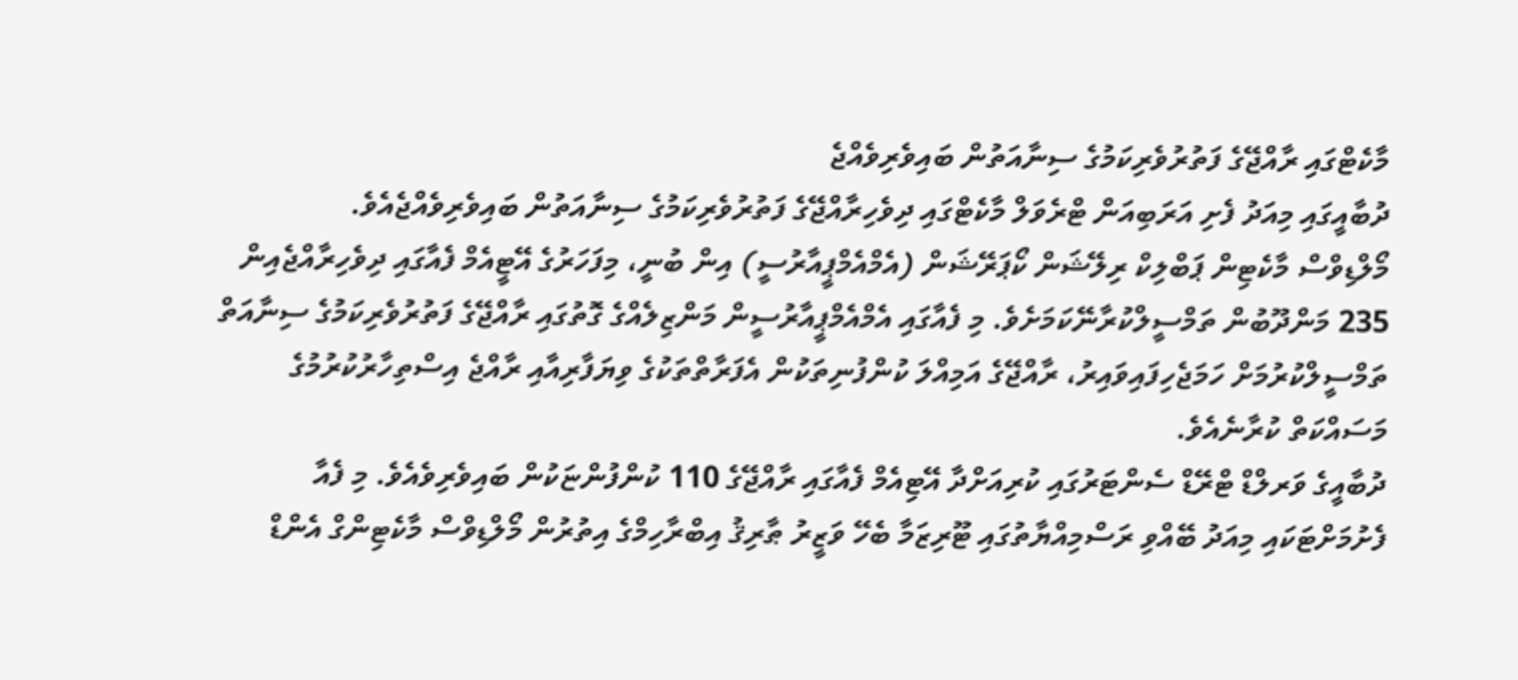މާކެޓްގައި ރާއްޖޭގެ ފަތުރުވެރިކަމުގެ ސިނާއަތުން ބައިވެރިވެއްޖެ
ދުބާއީގައި މިއަދު ފެށި އަރަބިއަން ޓްރެވަލް މާކެޓްގައި ދިވެހިރާއްޖޭގެ ފަތުރުވެރިކަމުގެ ސިނާއަތުން ބައިވެރިވެއްޖެއެވެ.
މޯލްޑިވްސް މާކެޓިން ޕަބްލިކް ރިލޭޝަން ކޯޕަރޭޝަން (އެމްއެމްޕީއާރުސީ) އިން ބުނީ، މިފަހަރުގެ އޭޓީއެމް ފެއާގައި ދިވެހިރާއްޖެއިން 235 މަންދޫބުން ތަމްސީލްކުރާނޭކަމަށެވެ. މި ފެއާގައި އެމްއެމްޕީއާރުސީން މަންޒިލެއްގެ ގޮތުގައި ރާއްޖޭގެ ފަތުރުވެރިކަމުގެ ސިނާއަތް ތަމްސީލްކުރުމަށް ހަމަޖެހިފައިވައިރު، ރާއްޖޭގެ އަމިއްލަ ކުންފުނިތަކުން އެފަރާތްތަކުގެ ވިޔަފާރިއާއި ރާއްޖެ އިސްތިހާރުކުރުމުގެ މަސައްކަތް ކުރާނެއެވެ.
ދުބާއީގެ ވަރލްޑް ޓްރޭޑް ސެންޓަރުގައި ކުރިއަށްދާ އޭޓިއެމް ފެއާގައި ރާއްޖޭގެ 110 ކުންފުންޏަކުން ބައިވެރިވެއެވެ. މި ފެއާ ފެށުމަށްޓަކައި މިއަދު ބޭއްވި ރަސްމިއްޔާތުގައި ޓޫރިޒަމާ ބެހޭ ވަޒީރު ޠާރިޤު އިބްރާހިމްގެ އިތުރުން މޯލްޑިވްސް މާކެޓިންގް އެންޑް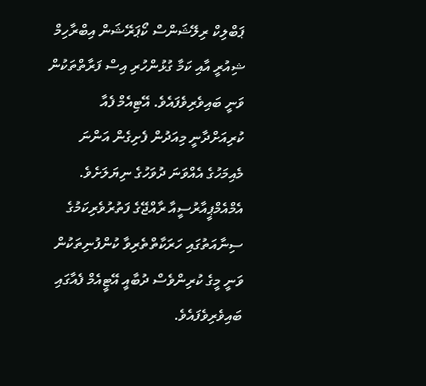ޕަބްލިކް ރިލޭޝަންސް ކޯޕަރޭޝަން އިބްރާހިމް ޝިއުރީ އާއި ކަމާ ގުޅުންހުރި އިސް ފަރާތްތަކުން ވަނީ ބައިވެރިވެފައެވެ. އޭޓިއެމް ފެއާ ކުރިއަށްދާނީ މިއަދުން ފެށިގެން އަންނަ މެއިމަހުގެ އެއްވަނަ ދުވަހުގެ ނިޔަލަށެވެ.
އެމްއެމްޕީއާރުސީއާ ރާއްޖޭގެ ފަތުރުވެރިކަމުގެ ސިނާއަތުގައި ހަރަކާތްތެރިވާ ކުންފުނިތަކުން ވަނީ މީގެ ކުރިންވެސް ދުބާއީ އޭޓީއެމް ފެއާގައި ބައިވެރިވެފައެވެ.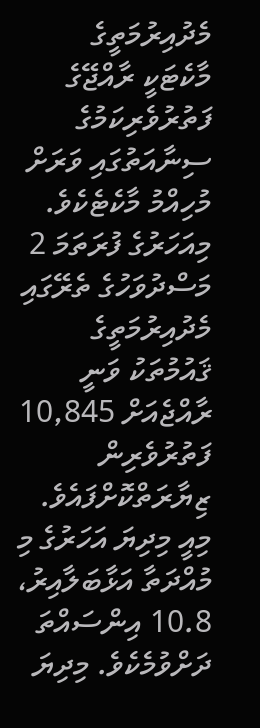މެދުއިރުމަތީގެ މާކެޓަކީ ރާއްޖޭގެ ފަތުރުވެރިކަމުގެ ސިނާއަތުގައި ވަރަށް މުހިއްމު މާކެޓެކެވެ. މިއަހަރުގެ ފުރަތަމަ 2 މަސްދުވަހުގެ ތެރޭގައި މެދުއިރުމަތީގެ ޤައުމުތަކު ވަނީ ރާއްޖެއަށް 10,845 ފަތުރުވެރިން ޒިޔާރަތްކޮށްފައެވެ. މިއީ މިދިޔަ އަހަރުގެ މި މުއްދަތާ އަޅާބަލާއިރު، 10.8 އިންސައްތަ ދަށްވުމެކެވެ. މިދިޔަ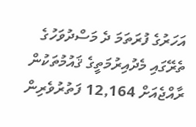އަހަރުގެ ފުރަތަމަ ދެ މަސްދުވަހުގެ ތެރޭގައި މެދުއިރުމަތީގެ ޤައުމުތަކުން ރާއްޖެއަށް 12,164 ފަތުރުވެރިން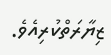ޒިޔާރަތްކުރިއެވެ.